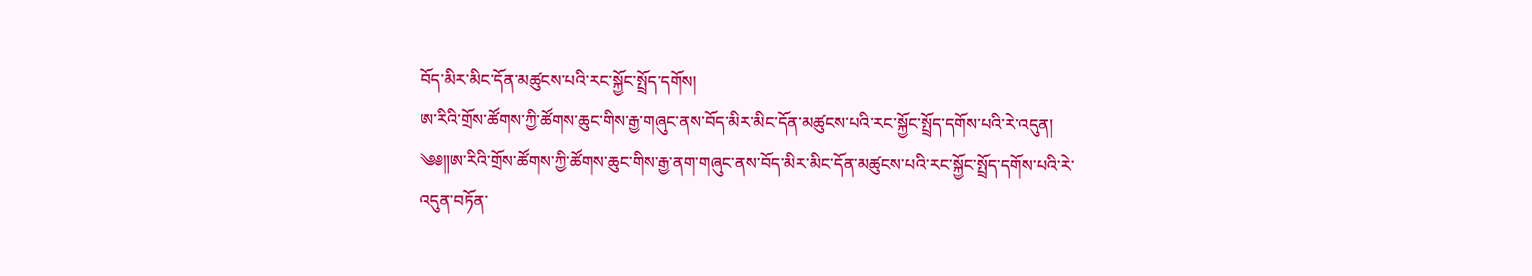བོད་མིར་མིང་དོན་མཚུངས་པའི་རང་སྐྱོང་སྤྲོད་དགོས།
ཨ་རིའི་གྲོས་ཚོགས་ཀྱི་ཚོགས་ཆུང་གིས་རྒྱ་གཞུང་ནས་བོད་མིར་མིང་དོན་མཚུངས་པའི་རང་སྐྱོང་སྤྲོད་དགོས་པའི་རེ་འདུན།
༄༅༎ཨ་རིའི་གྲོས་ཚོགས་ཀྱི་ཚོགས་ཆུང་གིས་རྒྱ་ནག་གཞུང་ནས་བོད་མིར་མིང་དོན་མཚུངས་པའི་རང་སྐྱོང་སྤྲོད་དགོས་པའི་རེ་འདུན་བཏོན་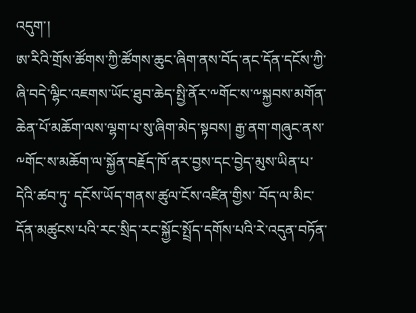འདུག་།
ཨ་རིའི་གྲོས་ཚོགས་ཀྱི་ཚོགས་ཆུང་ཞིག་ནས་བོད་ནང་དོན་དངོས་ཀྱི་ཞི་བདེ་ལྷིང་འཇགས་ཡོང་ཐུབ་ཆེད་སྤྱི་ནོར་༸གོང་ས་༸སྐྱབས་མགོན་ཆེན་པོ་མཆོག་ལས་ལྷག་པ་སུ་ཞིག་མེད་སྟབས། རྒྱ་ནག་གཞུང་ནས་༸གོང་ས་མཆོག་ལ་སྐྱོན་བརྗོད་ཁོ་ནར་བྱས་དང་བྱེད་མུས་ཡིན་པ་དེའི་ཚབ་ཏུ་ དངོས་ཡོད་གནས་ཚུལ་ངོས་འཛིན་གྱིས་ བོད་ལ་མིང་དོན་མཚུངས་པའི་རང་སྲིད་རང་སྐྱོང་སྤྲོད་དགོས་པའི་རེ་འདུན་བཏོན་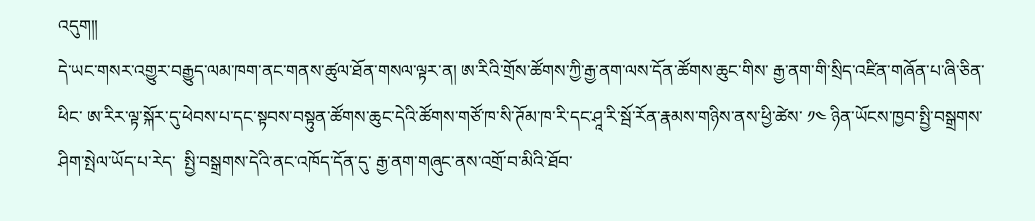འདུག༎
དེ་ཡང་གསར་འགྱུར་བརྒྱུད་ལམ་ཁག་ནང་གནས་ཚུལ་ཐོན་གསལ་ལྟར་ན། ཨ་རིའི་གྲོས་ཚོགས་ཀྱི་རྒྱ་ནག་ལས་དོན་ཚོགས་ཆུང་གིས་ རྒྱ་ནག་གི་སྲིད་འཛིན་གཞོན་པ་ཞི་ཅིན་ཕིང་ ཨ་རིར་ལྟ་སྐོར་དུ་ཕེབས་པ་དང་སྟབས་བསྟུན་ཚོགས་ཆུང་དེའི་ཚོགས་གཙོ་ཁ་སི་ཊོམ་ཁ་རི་དང་ཤཱ་རི་སྦོ་རོན་རྣམས་གཉིས་ནས་ཕྱི་ཚེས་ ༡༤ ཉིན་ཡོངས་ཁྱབ་སྤྱི་བསྒྲགས་ཤིག་སྤེལ་ཡོད་པ་རེད་  སྤྱི་བསྒྲགས་དེའི་ནང་འཁོད་དོན་དུ་ རྒྱ་ནག་གཞུང་ནས་འགྲོ་བ་མིའི་ཐོབ་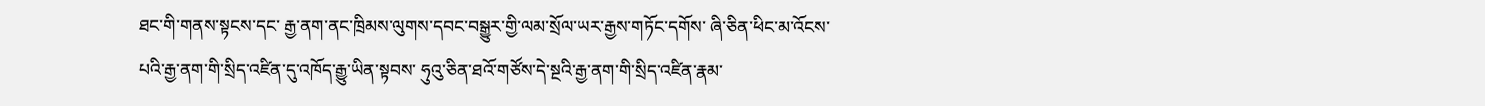ཐང་གི་གནས་སྟངས་དང་ རྒྱ་ནག་ནང་ཁྲིམས་ལུགས་དབང་བསྒྱུར་གྱི་ལམ་སྲོལ་ཡར་རྒྱས་གཏོང་དགོས་ ཞི་ཅིན་ཕིང་མ་འོངས་པའི་རྒྱ་ནག་གི་སྲིད་འཛིན་དུ་འཁོད་རྒྱུ་ཡིན་སྟབས་ ཧུའུ་ཅིན་ཐའོ་གཙོས་དེ་སྔའི་རྒྱ་ནག་གི་སྲིད་འཛིན་རྣམ་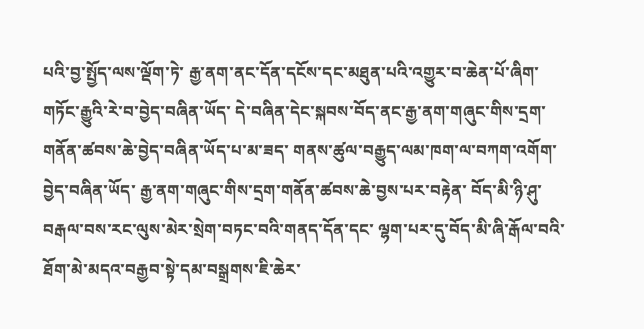པའི་བྱ་སྤྱོད་ལས་ལྡོག་ཏེ་ རྒྱ་ནག་ནང་དོན་དངོས་དང་མཐུན་པའི་འགྱུར་བ་ཆེན་པོ་ཞིག་གཏོང་རྒྱུའི་རེ་བ་བྱེད་བཞིན་ཡོད་ དེ་བཞིན་དེང་སྐབས་བོད་ནང་རྒྱ་ནག་གཞུང་གིས་དྲག་གནོན་ཚབས་ཆེ་བྱེད་བཞིན་ཡོད་པ་མ་ཟད་ གནས་ཚུལ་བརྒྱུད་ལམ་ཁག་ལ་བཀག་འགོག་བྱེད་བཞིན་ཡོད་ རྒྱ་ནག་གཞུང་གིས་དྲག་གནོན་ཚབས་ཆེ་བྱས་པར་བརྟེན་ བོད་མི་ཉི་ཤུ་བརྒལ་བས་རང་ལུས་མེར་སྲེག་བཏང་བའི་གནད་དོན་དང་ ལྷག་པར་དུ་བོད་མི་ཞི་རྒོལ་བའི་ཐོག་མེ་མདའ་བརྒྱབ་སྟེ་དམ་བསྒྲགས་ཇི་ཆེར་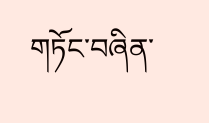གཏོང་བཞིན་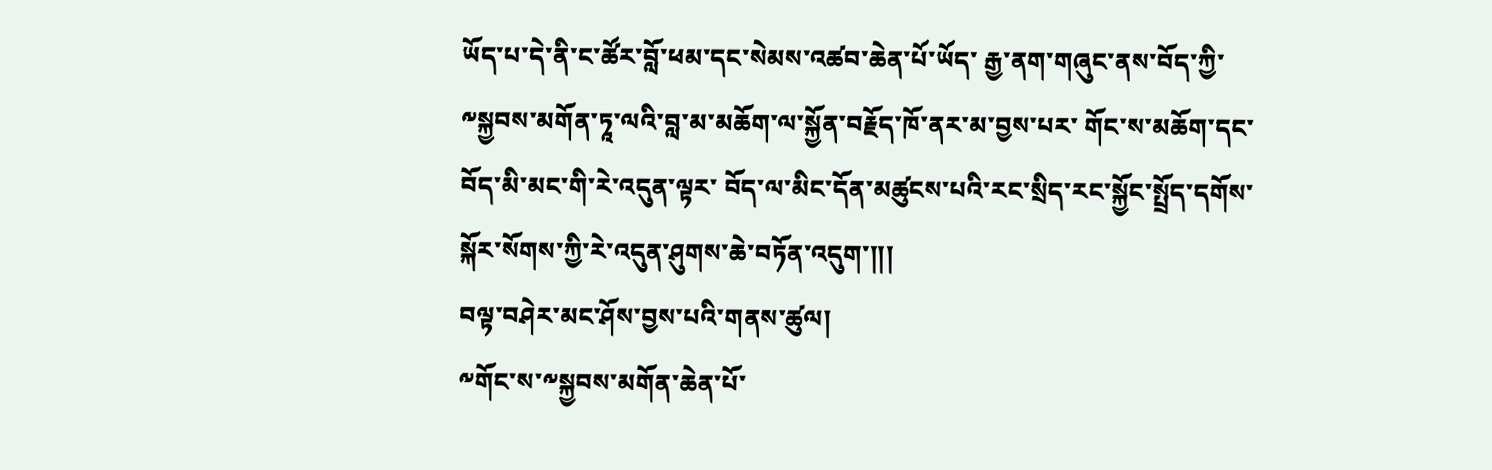ཡོད་པ་དེ་ནི་ང་ཚོར་བློ་ཕམ་དང་སེམས་འཚབ་ཆེན་པོ་ཡོད་ རྒྱ་ནག་གཞུང་ནས་བོད་ཀྱི་༸སྐྱབས་མགོན་ཏཱ་ལའི་བླ་མ་མཆོག་ལ་སྐྱོན་བརྗོད་ཁོ་ནར་མ་བྱས་པར་ གོང་ས་མཆོག་དང་བོད་མི་མང་གི་རེ་འདུན་ལྟར་ བོད་ལ་མིང་དོན་མཚུངས་པའི་རང་སྲིད་རང་སྐྱོང་སྤྲོད་དགོས་སྐོར་སོགས་ཀྱི་རེ་འདུན་ཤུགས་ཆེ་བཏོན་འདུག་༎།
བལྟ་བཤེར་མང་ཤོས་བྱས་པའི་གནས་ཚུལ།
༸གོང་ས་༸སྐྱབས་མགོན་ཆེན་པོ་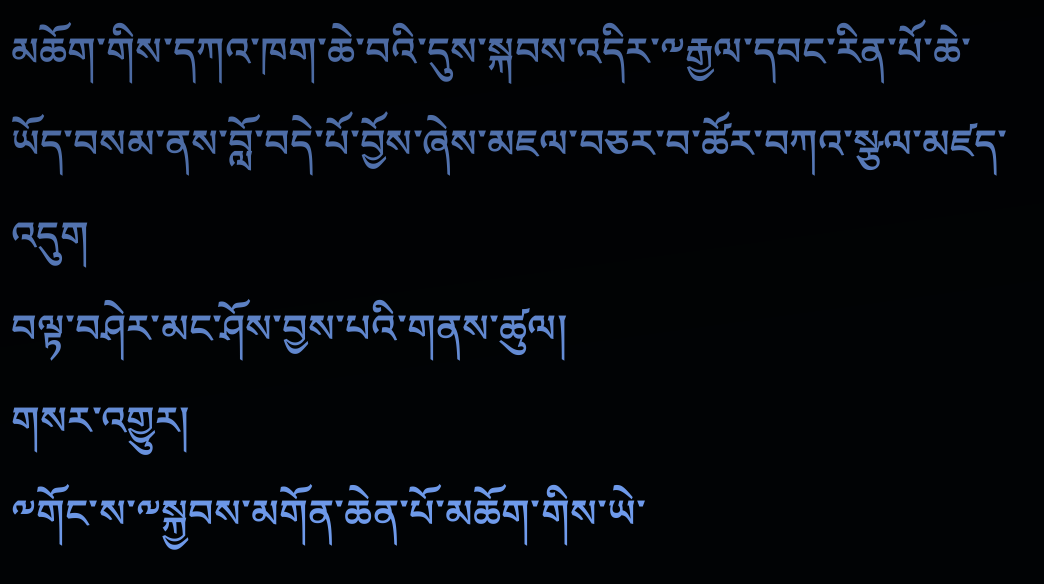མཆོག་གིས་དཀའ་ཁག་ཆེ་བའི་དུས་སྐབས་འདིར་༸རྒྱལ་དབང་རིན་པོ་ཆེ་ཡོད་བསམ་ནས་བློ་བདེ་པོ་བྱོས་ཞེས་མཇལ་བཅར་བ་ཚོར་བཀའ་སྩལ་མཛད་འདུག
བལྟ་བཤེར་མང་ཤོས་བྱས་པའི་གནས་ཚུལ།
གསར་འགྱུར།
༸གོང་ས་༸སྐྱབས་མགོན་ཆེན་པོ་མཆོག་གིས་ཡེ་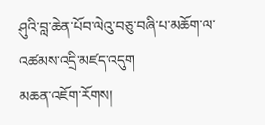ཤུའི་བླ་ཆེན་པོབ་ལེའུ་བཅུ་བཞི་པ་མཆོག་ལ་འཚམས་འདྲི་མཛད་འདུག
མཆན་འཇོག་རོགས།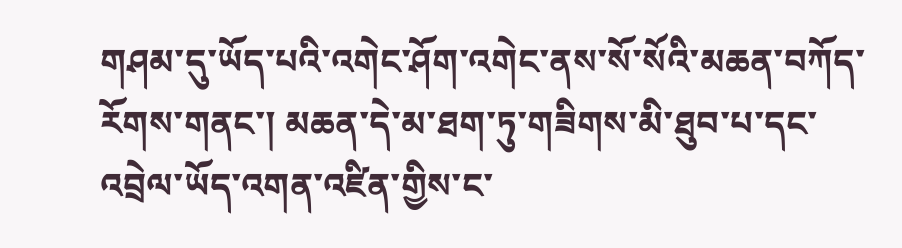གཤམ་དུ་ཡོད་པའི་འགེང་ཤོག་འགེང་ནས་སོ་སོའི་མཆན་བཀོད་རོགས་གནང་། མཆན་དེ་མ་ཐག་ཏུ་གཟིགས་མི་ཐུབ་པ་དང་འབྲེལ་ཡོད་འགན་འཛིན་གྱིས་ང་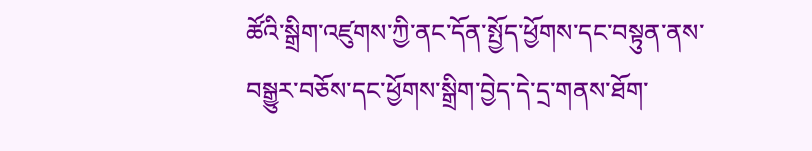ཚོའི་སྒྲིག་འཛུགས་ཀྱི་ནང་དོན་སྤྱོད་ཕྱོགས་དང་བསྟུན་ནས་བསྒྱུར་བཅོས་དང་ཕྱོགས་སྒྲིག་བྱེད་དེ་དྲ་གནས་ཐོག་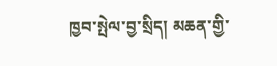ཁྱབ་སྤེལ་བྱ་སྲིད། མཆན་གྱི་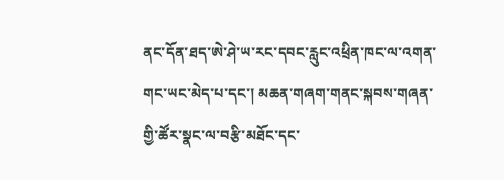ནང་དོན་ཐད་ཨེ་ཤེ་ཡ་རང་དབང་རླུང་འཕྲིན་ཁང་ལ་འགན་གང་ཡང་མེད་པ་དང་། མཆན་གཞག་གནང་སྐབས་གཞན་གྱི་ཚོར་སྣང་ལ་བརྩི་མཐོང་དང་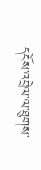དངོས་འབྲེལ་ལ་ཐུགས་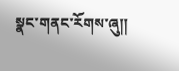སྣང་གནང་རོགས་ཞུ༎